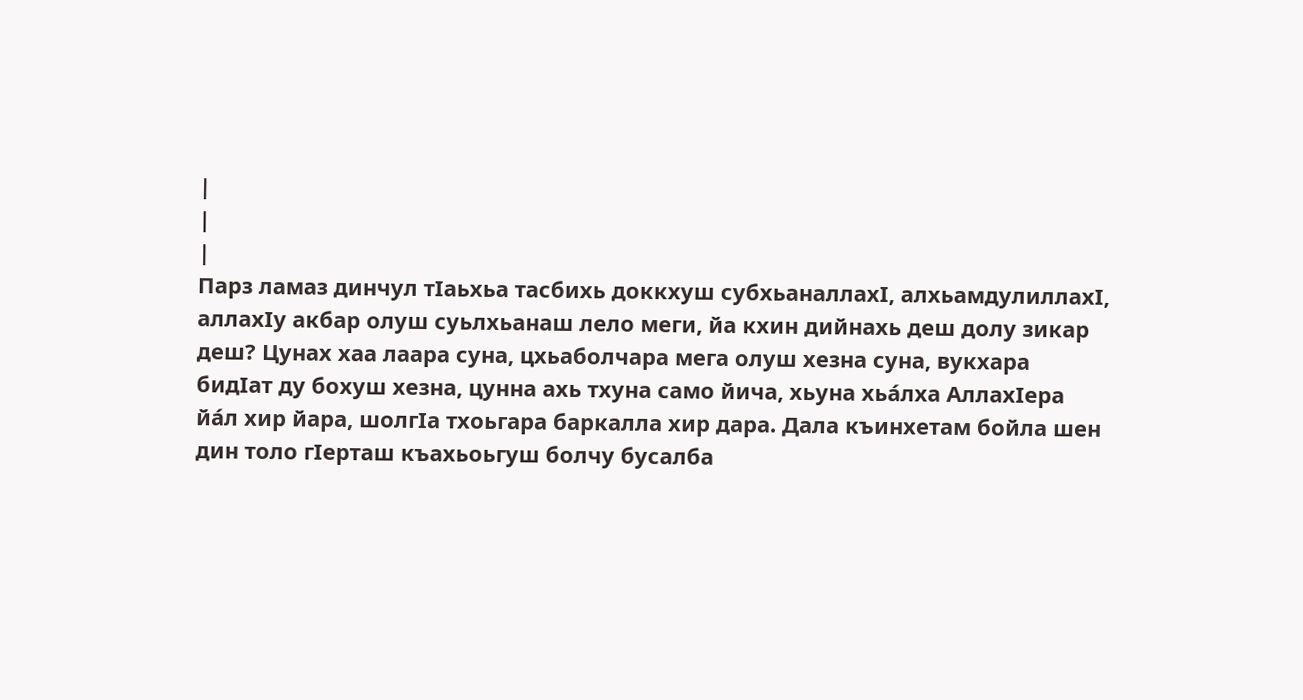|
|
|
Парз ламаз динчул тIаьхьа тасбихь доккхуш субхьаналлахI, алхьамдулиллахI, аллахIу акбар олуш суьлхьанаш лело меги, йа кхин дийнахь деш долу зикар деш? Цунах хаа лаара суна, цхьаболчара мега олуш хезна суна, вукхара бидIат ду бохуш хезна, цунна ахь тхуна само йича, хьуна хьа́лха АллахIера йа́л хир йара, шолгIа тхоьгара баркалла хир дара. Дала къинхетам бойла шен дин толо гIерташ къахьоьгуш болчу бусалба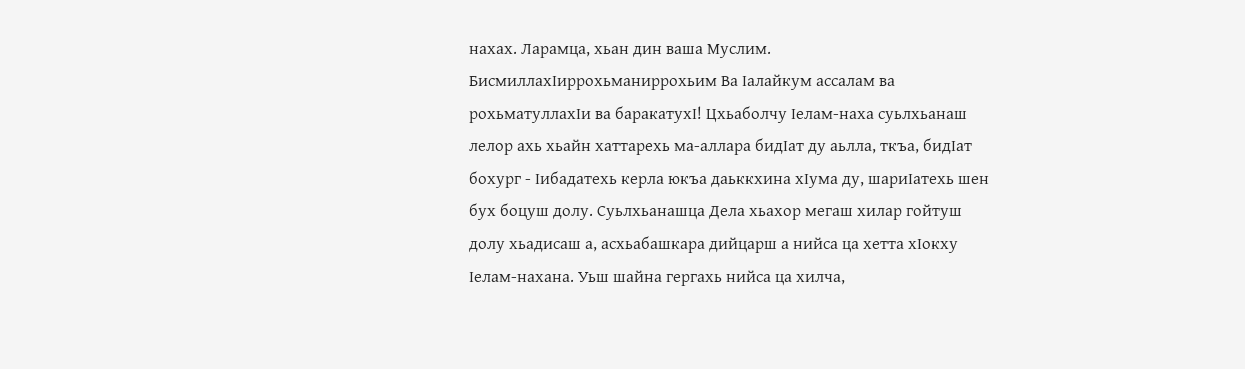нахах. Ларамца, хьан дин ваша Муслим.
БисмиллахIиррохьманиррохьим Ва Iалайкум ассалам ва рохьматуллахIи ва баракатухI! Цхьаболчу Iелам-наха суьлхьанаш лелор ахь хьайн хаттарехь ма-аллара бидIат ду аьлла, ткъа, бидIат бохург - Iибадатехь керла юкъа даьккхина хIума ду, шариIатехь шен бух боцуш долу. Суьлхьанашца Дела хьахор мегаш хилар гойтуш долу хьадисаш а, асхьабашкара дийцарш а нийса ца хетта хIокху Iелам-нахана. Уьш шайна гергахь нийса ца хилча,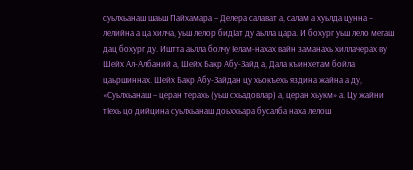суьлхьанаш шаьш Пайхамара – Делера салават а, салам а хуьлда цунна – лелийна а ца хилча, уьш лелор бидIат ду аьлла цара. И бохург уьш лело мегаш дац бохург ду. Иштта аьлла болчу Iелам-нахах вайн заманахь хиллачерах ву Шейх Ал-Албаний а, Шейх Бакр Абу-Зайд а, Дала къинхетам бойла цаьршиннах. Шейх Бакр Абу-Зайдан цу хьокъехь яздина жайна а ду, «Суьлхьанаш – церан терахь (уьш схьадовлар) а, церан хьукм» а. Цу жайни тIехь цо дийцина суьлхьанаш доьххьара бусалба наха лелош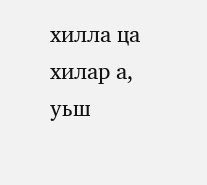хилла ца хилар а, уьш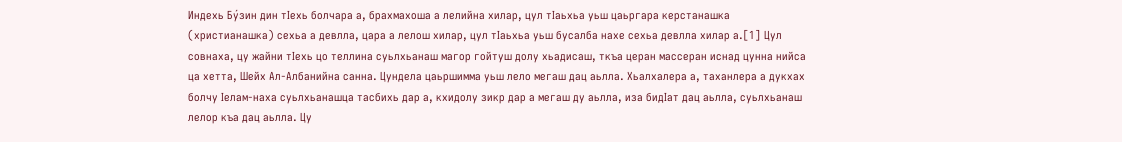Индехь Бу́зин дин тIехь болчара а, брахмахоша а лелийна хилар, цул тIаьхьа уьш цаьргара керстанашка (христианашка) сехьа а девлла, цара а лелош хилар, цул тIаьхьа уьш бусалба нахе сехьа девлла хилар а.[1] Цул совнаха, цу жайни тIехь цо теллина суьлхьанаш магор гойтуш долу хьадисаш, ткъа церан массеран иснад цунна нийса ца хетта, Шейх Ал-Албанийна санна. Цундела цаьршимма уьш лело мегаш дац аьлла. Хьалхалера а, таханлера а дукхах болчу Iелам-наха суьлхьанашца тасбихь дар а, кхидолу зикр дар а мегаш ду аьлла, иза бидIат дац аьлла, суьлхьанаш лелор къа дац аьлла. Цу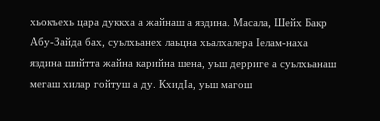хьокъехь цара дуккха а жайнаш а яздина. Масала, Шейх Бакр Абу-Зайда бах, суьлхьанех лаьцна хьалхалера Iелам-наха яздина шийтта жайна карийна шена, уьш дерриге а суьлхьанаш мегаш хилар гойтуш а ду. КхидIа, уьш магош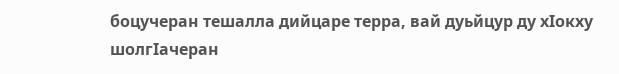боцучеран тешалла дийцаре терра, вай дуьйцур ду хIокху шолгIачеран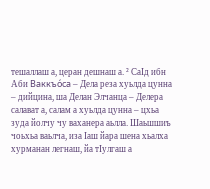тешаллаш а, церан дешнаш а. ² СаIд ибн Аби Ваккъо́са – Дела реза хуьлда цунна – дийцина, ша Делан Элчанца – Делера салават а, салам а хуьлда цунна – цхьа зуда йолчу чу ваханера аьлла. Шаьшшиъ чоьхьа ваьлча, иза Iаш йара шена хьалха хурманан легнаш, йа тIулгаш а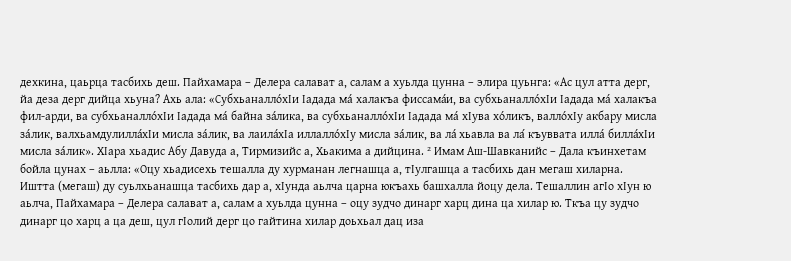дехкина, цаьрца тасбихь деш. Пайхамара – Делера салават а, салам а хуьлда цунна – элира цуьнга: «Ас цул атта дерг, йа деза дерг дийца хьуна? Ахь ала: «Субхьаналло́хIи Iадада ма́ халакъа фиссама́и, ва субхьаналло́хIи Iадада ма́ халакъа фил-арди, ва субхьаналло́хIи Iадада ма́ байна за́лика, ва субхьаналло́хIи Iадада ма́ хIува хо́ликъ, валло́хIу акбару мисла за́лик, валхьамдулилла́хIи мисла за́лик, ва лаила́хIа иллалло́хIу мисла за́лик, ва ла́ хьавла ва ла́ къуввата илла́ билла́хIи мисла за́лик». ХIара хьадис Абу Давуда а, Тирмизийс а, Хьакима а дийцина. ² Имам Аш-Шавканийс – Дала къинхетам бойла цунах – аьлла: «Оцу хьадисехь тешалла ду хурманан легнашца а, тIулгашца а тасбихь дан мегаш хиларна. Иштта (мегаш) ду суьлхьанашца тасбихь дар а, хIунда аьлча царна юкъахь башхалла йоцу дела. Тешаллин агIо хIун ю аьлча, Пайхамара – Делера салават а, салам а хуьлда цунна – оцу зудчо динарг харц дина ца хилар ю. Ткъа цу зудчо динарг цо харц а ца деш, цул гIолий дерг цо гайтина хилар доьхьал дац иза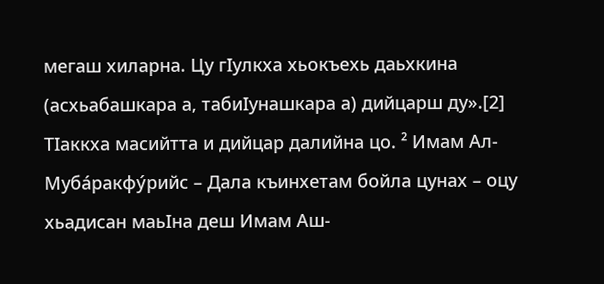мегаш хиларна. Цу гIулкха хьокъехь даьхкина (асхьабашкара а, табиIунашкара а) дийцарш ду».[2] ТIаккха масийтта и дийцар далийна цо. ² Имам Ал-Муба́ракфу́рийс – Дала къинхетам бойла цунах – оцу хьадисан маьIна деш Имам Аш-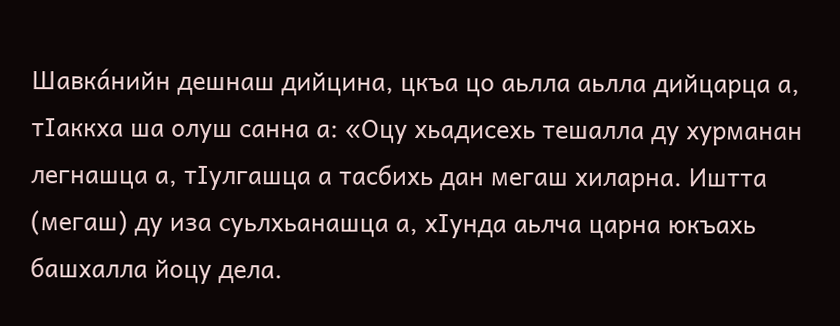Шавка́нийн дешнаш дийцина, цкъа цо аьлла аьлла дийцарца а, тIаккха ша олуш санна а: «Оцу хьадисехь тешалла ду хурманан легнашца а, тIулгашца а тасбихь дан мегаш хиларна. Иштта (мегаш) ду иза суьлхьанашца а, хIунда аьлча царна юкъахь башхалла йоцу дела.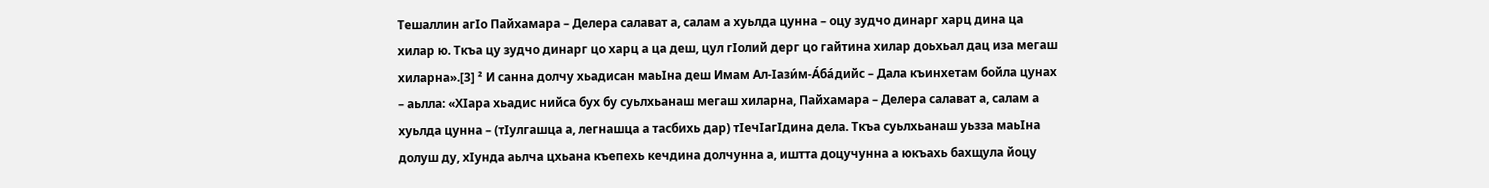Тешаллин агIо Пайхамара – Делера салават а, салам а хуьлда цунна – оцу зудчо динарг харц дина ца хилар ю. Ткъа цу зудчо динарг цо харц а ца деш, цул гIолий дерг цо гайтина хилар доьхьал дац иза мегаш хиларна».[3] ² И санна долчу хьадисан маьIна деш Имам Ал-Iази́м-А́ба́дийс – Дала къинхетам бойла цунах – аьлла: «ХIара хьадис нийса бух бу суьлхьанаш мегаш хиларна, Пайхамара – Делера салават а, салам а хуьлда цунна – (тIулгашца а, легнашца а тасбихь дар) тIечIагIдина дела. Ткъа суьлхьанаш уьзза маьIна долуш ду, хIунда аьлча цхьана къепехь кечдина долчунна а, иштта доцучунна а юкъахь бахщула йоцу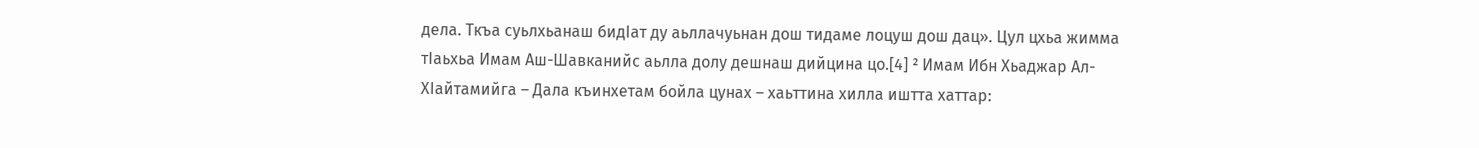дела. Ткъа суьлхьанаш бидIат ду аьллачуьнан дош тидаме лоцуш дош дац». Цул цхьа жимма тIаьхьа Имам Аш-Шавканийс аьлла долу дешнаш дийцина цо.[4] ² Имам Ибн Хьаджар Ал-ХIайтамийга – Дала къинхетам бойла цунах – хаьттина хилла иштта хаттар: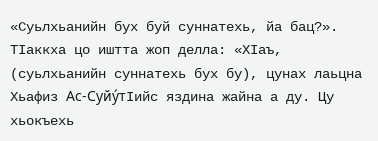«Суьлхьанийн бух буй суннатехь, йа бац?». ТIаккха цо иштта жоп делла: «ХIаъ, (суьлхьанийн суннатехь бух бу), цунах лаьцна Хьафиз Ас-Суйу́тIийс яздина жайна а ду. Цу хьокъехь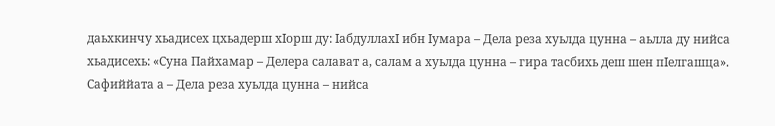даьхкинчу хьадисех цхьадерш хIорш ду: IабдуллахI ибн Iумара – Дела реза хуьлда цунна – аьлла ду нийса хьадисехь: «Суна Пайхамар – Делера салават а, салам а хуьлда цунна – гира тасбихь деш шен пIелгашца». Сафиййата а – Дела реза хуьлда цунна – нийса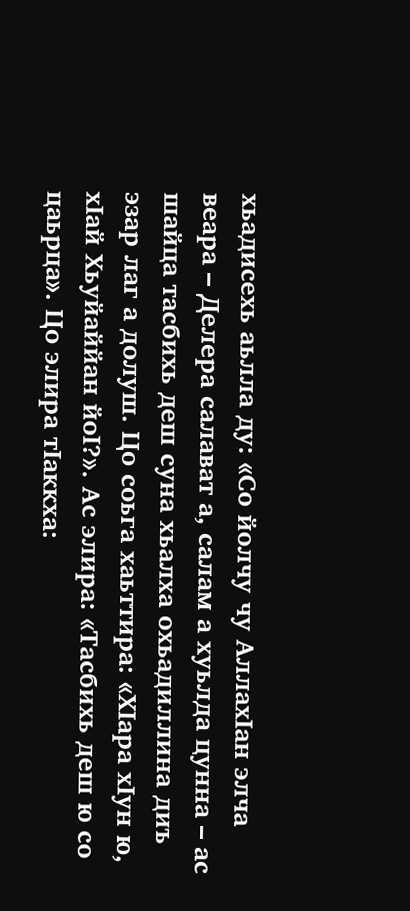хьадисехь аьлла ду: «Со йолчу чу АллахIан элча веара – Делера салават а, салам а хуьлда цунна – ас шайца тасбихь деш суна хьалха охьадиллина диъ эзар лаг а долуш. Цо соьга хаьттира: «ХIара хIун ю, хIай Хьуйаййан йоI?». Ас элира: «Тасбихь деш ю со цаьрца». Цо элира тIаккха: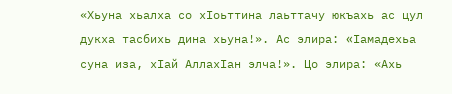«Хьуна хьалха со хIоьттина лаьттачу юкъахь ас цул дукха тасбихь дина хьуна!». Ас элира: «Iамадехьа суна иза, хIай АллахIан элча!». Цо элира: «Ахь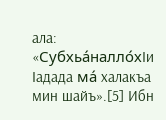ала: «Субхьа́налло́хIи Iадада ма́ халакъа мин шайъ».[5] Ибн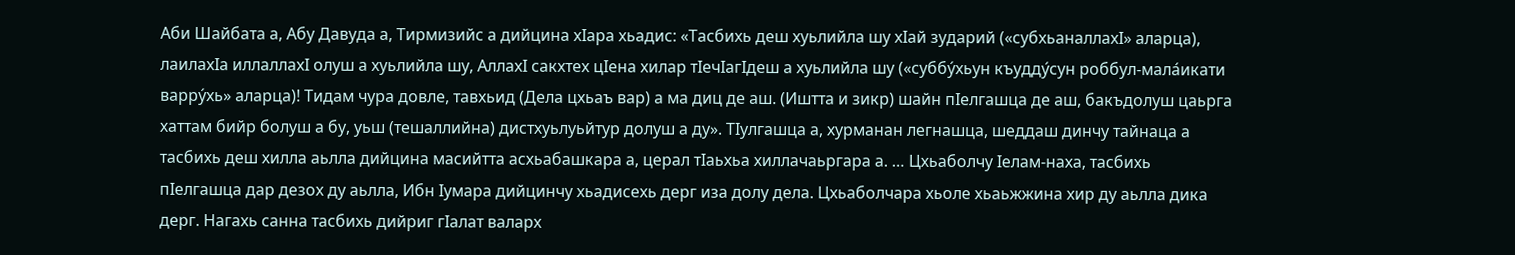Аби Шайбата а, Абу Давуда а, Тирмизийс а дийцина хIара хьадис: «Тасбихь деш хуьлийла шу хIай зударий («субхьаналлахI» аларца), лаилахIа иллаллахI олуш а хуьлийла шу, АллахI сакхтех цIена хилар тIечIагIдеш а хуьлийла шу («суббу́хьун къудду́сун роббул-мала́икати варру́хь» аларца)! Тидам чура довле, тавхьид (Дела цхьаъ вар) а ма диц де аш. (Иштта и зикр) шайн пIелгашца де аш, бакъдолуш цаьрга хаттам бийр болуш а бу, уьш (тешаллийна) дистхуьлуьйтур долуш а ду». ТIулгашца а, хурманан легнашца, шеддаш динчу тайнаца а тасбихь деш хилла аьлла дийцина масийтта асхьабашкара а, церал тIаьхьа хиллачаьргара а. … Цхьаболчу Iелам-наха, тасбихь пIелгашца дар дезох ду аьлла, Ибн Iумара дийцинчу хьадисехь дерг иза долу дела. Цхьаболчара хьоле хьаьжжина хир ду аьлла дика дерг. Нагахь санна тасбихь дийриг гIалат валарх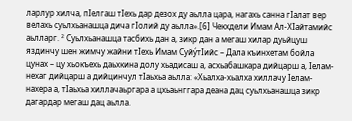ларлур хилча, пIелгаш тIехь дар дезох ду аьлла цара, нагахь санна гIалат вер велахь суьлхьанашца дича гIолий ду аьлла».[6] Чекхдели Имам Ал-ХIайтамийс аьлларг. ² Суьлхьанашца тасбихь дан а, зикр дан а мегаш хилар дуьйцуш яздинчу шен жимчу жайни тIехь Имам Суйу́тIийс – Дала къинхетам бойла цунах – цу хьокъехь даьхкина долу хьадисаш а, асхьабашкара дийцарш а, Iелам-нехаг дийцарш а дийцинчул тIаьхьа аьлла: «Хьалха-хьалха хиллачу Iелам-нахера а, тIаьхьа хиллачаьргара а цхьаьнггара деана дац суьлхьанашца зикр дагардар мегаш дац аьлла.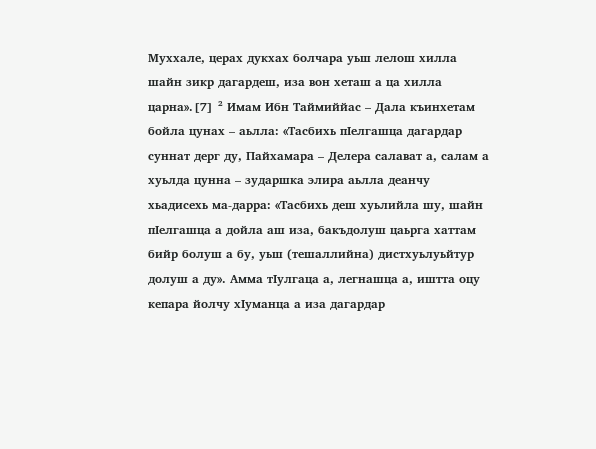Муххале, церах дукхах болчара уьш лелош хилла шайн зикр дагардеш, иза вон хеташ а ца хилла царна».[7] ² Имам Ибн Таймиййас – Дала къинхетам бойла цунах – аьлла: «Тасбихь пIелгашца дагардар суннат дерг ду, Пайхамара – Делера салават а, салам а хуьлда цунна – зударшка элира аьлла деанчу хьадисехь ма-дарра: «Тасбихь деш хуьлийла шу, шайн пIелгашца а дойла аш иза, бакъдолуш цаьрга хаттам бийр болуш а бу, уьш (тешаллийна) дистхуьлуьйтур долуш а ду». Амма тIулгаца а, легнашца а, иштта оцу кепара йолчу хIуманца а иза дагардар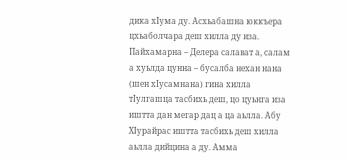дика хIума ду. Асхьабашна юккъера цхьаболчара деш хилла ду иза. Пайхамарна – Делера салават а, салам а хуьлда цунна – бусалба нехан нана (шен хIусамнана) гина хилла тIулгашца тасбихь деш, цо цуьнга иза иштта дан мегар дац а ца аьлла. Абу ХIурайрас иштта тасбихь деш хилла аьлла дийцина а ду. Амма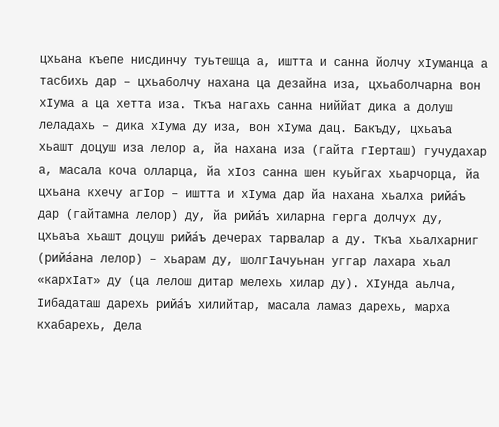цхьана къепе нисдинчу туьтешца а, иштта и санна йолчу хIуманца а тасбихь дар – цхьаболчу нахана ца дезайна иза, цхьаболчарна вон хIума а ца хетта иза. Ткъа нагахь санна ниййат дика а долуш леладахь – дика хIума ду иза, вон хIума дац. Бакъду, цхьаъа хьашт доцуш иза лелор а, йа нахана иза (гайта гIерташ) гучудахар а, масала коча олларца, йа хIоз санна шен куьйгах хьарчорца, йа цхьана кхечу агIор – иштта и хIума дар йа нахана хьалха рийа́ъ дар (гайтамна лелор) ду, йа рийа́ъ хиларна герга долчух ду, цхьаъа хьашт доцуш рийа́ъ дечерах тарвалар а ду. Ткъа хьалхарниг (рийа́ана лелор) – хьарам ду, шолгIачуьнан уггар лахара хьал «кархIат» ду (ца лелош дитар мелехь хилар ду). ХIунда аьлча, Iибадаташ дарехь рийа́ъ хилийтар, масала ламаз дарехь, марха кхабарехь, Дела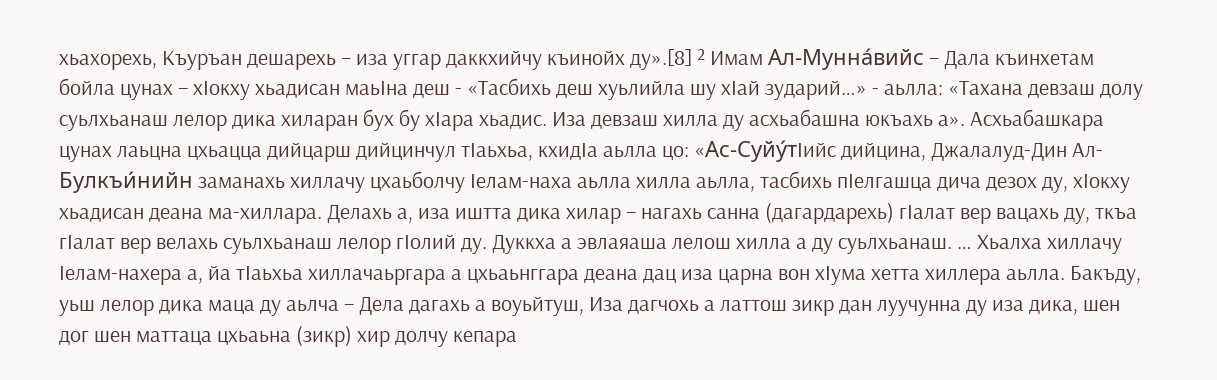хьахорехь, Къуръан дешарехь – иза уггар даккхийчу къинойх ду».[8] ² Имам Ал-Мунна́вийс – Дала къинхетам бойла цунах – хIокху хьадисан маьIна деш - «Тасбихь деш хуьлийла шу хIай зударий…» - аьлла: «Тахана девзаш долу суьлхьанаш лелор дика хиларан бух бу хIара хьадис. Иза девзаш хилла ду асхьабашна юкъахь а». Асхьабашкара цунах лаьцна цхьацца дийцарш дийцинчул тIаьхьа, кхидIа аьлла цо: «Ас-Суйу́тIийс дийцина, Джалалуд-Дин Ал-Булкъи́нийн заманахь хиллачу цхаьболчу Iелам-наха аьлла хилла аьлла, тасбихь пIелгашца дича дезох ду, хIокху хьадисан деана ма-хиллара. Делахь а, иза иштта дика хилар – нагахь санна (дагардарехь) гIалат вер вацахь ду, ткъа гIалат вер велахь суьлхьанаш лелор гIолий ду. Дуккха а эвлаяаша лелош хилла а ду суьлхьанаш. … Хьалха хиллачу Iелам-нахера а, йа тIаьхьа хиллачаьргара а цхьаьнггара деана дац иза царна вон хIума хетта хиллера аьлла. Бакъду, уьш лелор дика маца ду аьлча – Дела дагахь а воуьйтуш, Иза дагчохь а латтош зикр дан луучунна ду иза дика, шен дог шен маттаца цхьаьна (зикр) хир долчу кепара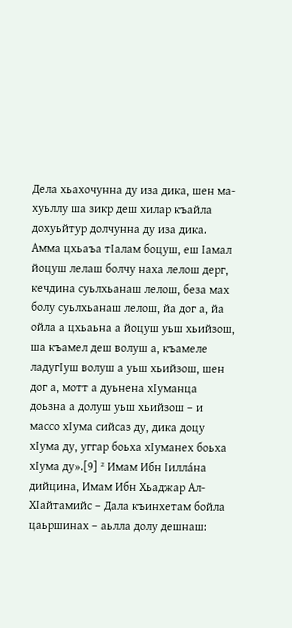Дела хьахочунна ду иза дика, шен ма-хуьллу ша зикр деш хилар къайла дохуьйтур долчунна ду иза дика. Амма цхьаъа тIалам боцуш, еш Iамал йоцуш лелаш болчу наха лелош дерг, кечдина суьлхьанаш лелош, беза мах болу суьлхьанаш лелош, йа дог а, йа ойла а цхьаьна а йоцуш уьш хьийзош, ша къамел деш волуш а, къамеле ладугIуш волуш а уьш хьийзош, шен дог а, мотт а дуьнена хIуманца доьзна а долуш уьш хьийзош – и массо хIума сийсаз ду, дика доцу хIума ду, уггар боьха хIуманех боьха хIума ду».[9] ² Имам Ибн Iилла́на дийцина, Имам Ибн Хьаджар Ал-ХIайтамийс – Дала къинхетам бойла цаьршинах – аьлла долу дешнаш: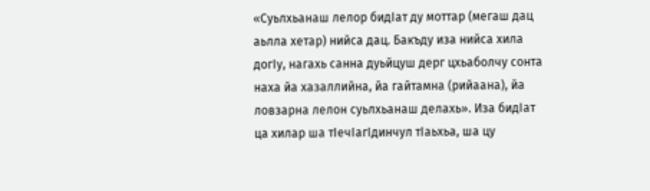«Суьлхьанаш лелор бидIат ду моттар (мегаш дац аьлла хетар) нийса дац. Бакъду иза нийса хила догIу, нагахь санна дуьйцуш дерг цхьаболчу сонта наха йа хазаллийна, йа гайтамна (рийаана), йа ловзарна лелон суьлхьанаш делахь». Иза бидIат ца хилар ша тIечIагIдинчул тIаьхьа, ша цу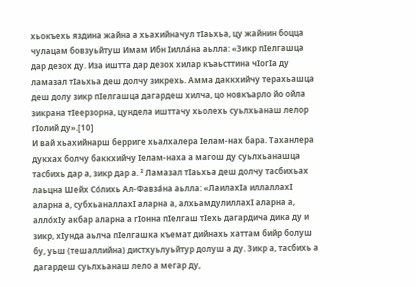хьокъехь яздина жайна а хьахийначул тIаьхьа, цу жайнин боцца чулацам бовзуьйтуш Имам Ибн Iилла́на аьлла: «Зикр пIелгашца дар дезох ду. Иза иштта дар дезох хилар къаьсттина чIогIа ду ламазал тIаьхьа деш долчу зикрехь. Амма даккхийчу терахьашца деш долу зикр пIелгашца дагардеш хилча, цо новкъарло йо ойла зикрана тIеерзорна, цундела ишттачу хьолехь суьлхьанаш лелор гIолий ду».[10]
И вай хьахийнарш берриге хьалхалера Iелам-нах бара. Таханлера дукхах болчу баккхийчу Iелам-наха а магош ду суьлхьанашца тасбихь дар а, зикр дар а. ² Ламазал тIаьхьа деш долчу тасбихьах лаьцна Шейх Со́лихь Ал-Фавза́на аьлла: «ЛаилахIа иллаллахI аларна а, субхьаналлахI аларна а, алхьамдулиллахI аларна а, алло́хIу акбар аларна а гIонна пIелгаш тIехь дагардича дика ду и зикр, хIунда аьлча пIелгашка къемат дийнахь хаттам бийр болуш бу, уьш (тешаллийна) дистхуьлуьйтур долуш а ду. Зикр а, тасбихь а дагардеш суьлхьанаш лело а мегар ду,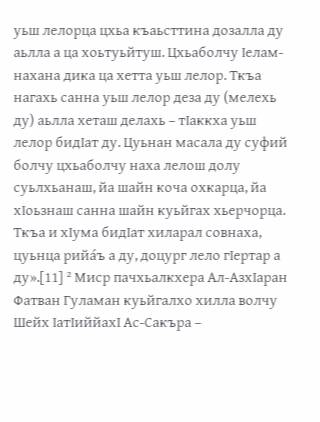уьш лелорца цхьа къаьсттина дозалла ду аьлла а ца хоьтуьйтуш. Цхьаболчу Iелам-нахана дика ца хетта уьш лелор. Ткъа нагахь санна уьш лелор деза ду (мелехь ду) аьлла хеташ делахь – тIаккха уьш лелор бидIат ду. Цуьнан масала ду суфий болчу цхьаболчу наха лелош долу суьлхьанаш, йа шайн коча охкарца, йа хIоьзнаш санна шайн куьйгах хьерчорца. Ткъа и хIума бидIат хиларал совнаха, цуьнца рийа́ъ а ду, доцург лело гIертар а ду».[11] ² Миср пачхьалкхера Ал-АзхIаран Фатван Гуламан куьйгалхо хилла волчу Шейх IатIиййахI Ас-Сакъра –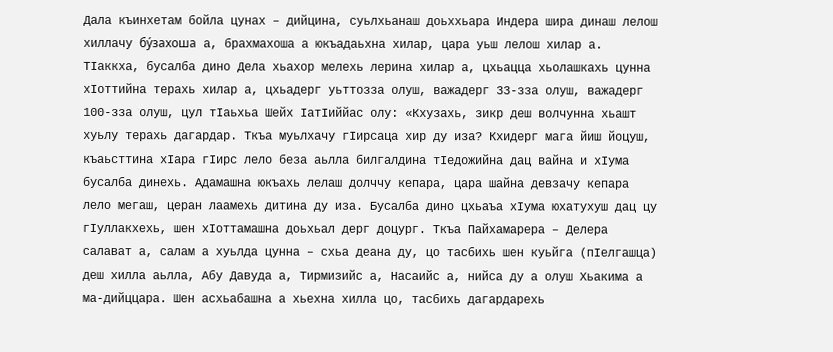Дала къинхетам бойла цунах – дийцина, суьлхьанаш доьххьара Индера шира динаш лелош хиллачу бу́захоша а, брахмахоша а юкъадаьхна хилар, цара уьш лелош хилар а. ТIаккха, бусалба дино Дела хьахор мелехь лерина хилар а, цхьацца хьолашкахь цунна хIоттийна терахь хилар а, цхьадерг уьттозза олуш, важадерг 33-зза олуш, важадерг 100-зза олуш, цул тIаьхьа Шейх IатIиййас олу: «Кхузахь, зикр деш волчунна хьашт хуьлу терахь дагардар. Ткъа муьлхачу гIирсаца хир ду иза? Кхидерг мага йиш йоцуш, къаьсттина хIара гIирс лело беза аьлла билгалдина тIедожийна дац вайна и хIума бусалба динехь. Адамашна юкъахь лелаш долччу кепара, цара шайна девзачу кепара лело мегаш, церан лаамехь дитина ду иза. Бусалба дино цхьаъа хIума юхатухуш дац цу гIуллакхехь, шен хIоттамашна доьхьал дерг доцург. Ткъа Пайхамарера – Делера салават а, салам а хуьлда цунна – схьа деана ду, цо тасбихь шен куьйга (пIелгашца) деш хилла аьлла, Абу Давуда а, Тирмизийс а, Насаийс а, нийса ду а олуш Хьакима а ма-дийццара. Шен асхьабашна а хьехна хилла цо, тасбихь дагардарехь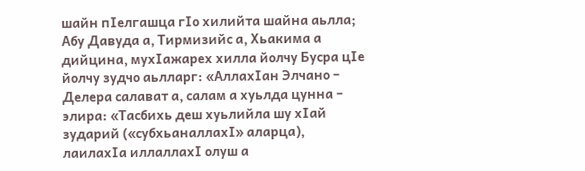шайн пIелгашца гIо хилийта шайна аьлла; Абу Давуда а, Тирмизийс а, Хьакима а дийцина, мухIажарех хилла йолчу Бусра цIе йолчу зудчо аьлларг: «АллахIан Элчано – Делера салават а, салам а хуьлда цунна – элира: «Тасбихь деш хуьлийла шу хIай зударий («субхьаналлахI» аларца), лаилахIа иллаллахI олуш а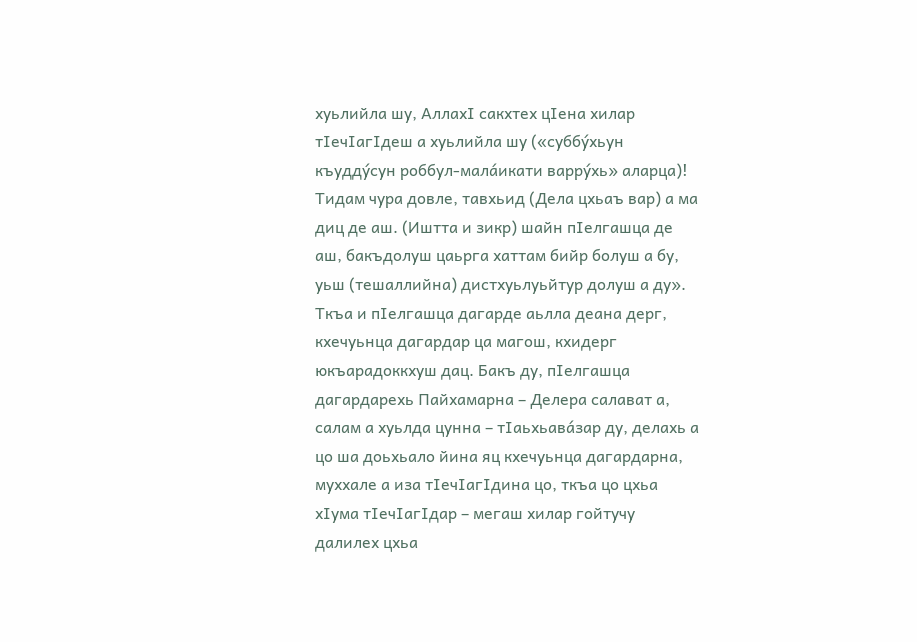хуьлийла шу, АллахI сакхтех цIена хилар тIечIагIдеш а хуьлийла шу («суббу́хьун къудду́сун роббул-мала́икати варру́хь» аларца)! Тидам чура довле, тавхьид (Дела цхьаъ вар) а ма диц де аш. (Иштта и зикр) шайн пIелгашца де аш, бакъдолуш цаьрга хаттам бийр болуш а бу, уьш (тешаллийна) дистхуьлуьйтур долуш а ду». Ткъа и пIелгашца дагарде аьлла деана дерг, кхечуьнца дагардар ца магош, кхидерг юкъарадоккхуш дац. Бакъ ду, пIелгашца дагардарехь Пайхамарна – Делера салават а, салам а хуьлда цунна – тIаьхьава́зар ду, делахь а цо ша доьхьало йина яц кхечуьнца дагардарна, муххале а иза тIечIагIдина цо, ткъа цо цхьа хIума тIечIагIдар – мегаш хилар гойтучу далилех цхьа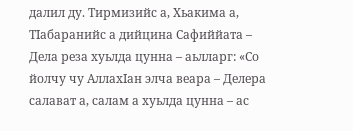далил ду. Тирмизийс а, Хьакима а, ТIабаранийс а дийцина Сафиййата – Дела реза хуьлда цунна – аьлларг: «Со йолчу чу АллахIан элча веара – Делера салават а, салам а хуьлда цунна – ас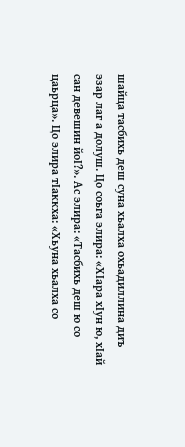шайца тасбихь деш суна хьалха охьадиллина диъ эзар лаг а долуш. Цо соьга элира: «ХIара хIун ю, хIай сан девешин йоI?». Ас элира: «Тасбихь деш ю со цаьрца». Цо элира тIаккха: «Хьуна хьалха со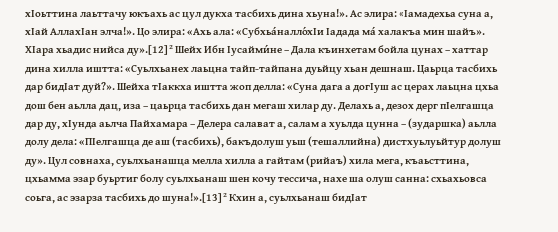хIоьттина лаьттачу юкъахь ас цул дукха тасбихь дина хьуна!». Ас элира: «Iамадехьа суна а, хIай АллахIан элча!». Цо элира: «Ахь ала: «Субхьа́налло́хIи Iадада ма́ халакъа мин шайъ». ХIара хьадис нийса ду».[12] ² Шейх Ибн Iусайми́не – Дала къинхетам бойла цунах – хаттар дина хилла иштта: «Суьлхьанех лаьцна тайп-тайпана дуьйцу хьан дешнаш. Цаьрца тасбихь дар бидIат дуй?». Шейха тIаккха иштта жоп делла: «Суна дага а догIуш ас церах лаьцна цхьа дош бен аьлла дац, иза – цаьрца тасбихь дан мегаш хилар ду. Делахь а, дезох дерг пIелгашца дар ду, хIунда аьлча Пайхамара – Делера салават а, салам а хуьлда цунна – (зударшка) аьлла долу дела: «ПIелгашца де аш (тасбихь), бакъдолуш уьш (тешаллийна) дистхуьлуьйтур долуш ду». Цул совнаха, суьлхьанашца мелла хилла а гайтам (рийаъ) хила мега, къаьсттина, цхьамма эзар буьртиг болу суьлхьанаш шен кочу тессича, нахе ша олуш санна: схьахьовса соьга, ас эзарза тасбихь до шуна!».[13] ² Кхин а, суьлхьанаш бидIат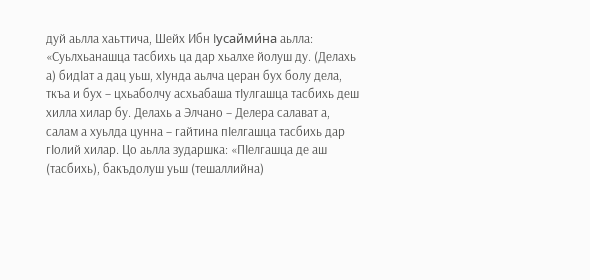дуй аьлла хаьттича, Шейх Ибн Iусайми́на аьлла: «Суьлхьанашца тасбихь ца дар хьалхе йолуш ду. (Делахь а) бидIат а дац уьш, хIунда аьлча церан бух болу дела, ткъа и бух – цхьаболчу асхьабаша тIулгашца тасбихь деш хилла хилар бу. Делахь а Элчано – Делера салават а, салам а хуьлда цунна – гайтина пIелгашца тасбихь дар гIолий хилар. Цо аьлла зударшка: «ПIелгашца де аш (тасбихь), бакъдолуш уьш (тешаллийна)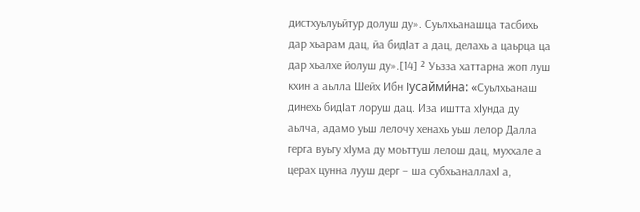дистхуьлуьйтур долуш ду». Суьлхьанашца тасбихь дар хьарам дац, йа бидIат а дац, делахь а цаьрца ца дар хьалхе йолуш ду».[14] ² Уьзза хаттарна жоп луш кхин а аьлла Шейх Ибн Iусайми́на: «Суьлхьанаш динехь бидIат лоруш дац. Иза иштта хIунда ду аьлча, адамо уьш лелочу хенахь уьш лелор Далла герга вуьгу хIума ду моьттуш лелош дац, муххале а церах цунна лууш дерг – ша субхьаналлахI а,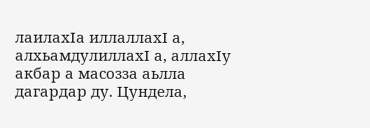лаилахIа иллаллахI а, алхьамдулиллахI а, аллахIу акбар а масозза аьлла дагардар ду. Цундела,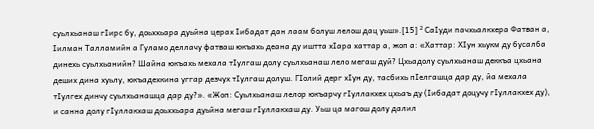суьлхьанаш гIирс бу, доьххьара дуьйна церах Iибадат дан лаам болуш лелош дац уьш».[15] ² СаIуди пачхьалкхера Фатван а, Iилман Талламийн а Гуламо деллачу фатваш юкъахь деана ду иштта хIара хаттар а, жоп а: «Хаттар: ХIун хьукм ду бусалба динехь суьлхьанийн? Шайна юкъахь мехала тIулгаш долу суьлхьанаш лело мегаш дуй? Цхьадолу суьлхьанаш деккъа цхьана деших дина хуьлу, юкъадехкина уггар дезчух тIулгаш долуш. ГIолий дерг хIун ду, тасбихь пIелгашца дар ду, йа мехала тIулгех динчу суьлхьанашца дар ду?». «Жоп: Суьлхьанаш лелор юкъарчу гIуллакхех цхьаъ ду (Iибадат доцучу гIуллакхех ду), и санна долу гIуллакхаш доьххьара дуьйна мегаш гIуллакхаш ду. Уьш ца магош долу далил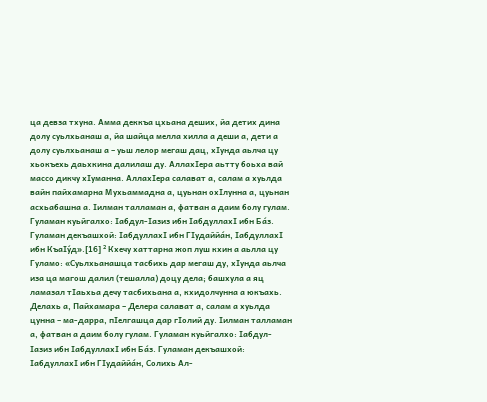ца девза тхуна. Амма деккъа цхьана деших, йа детих дина долу суьлхьанаш а, йа шайца мелла хилла а деши а, дети а долу суьлхьанаш а – уьш лелор мегаш дац, хIунда аьлча цу хьокъехь даьхкина далилаш ду. АллахIера аьтту боьха вай массо дикчу хIуманна. АллахIера салават а, салам а хуьлда вайн пайхамарна Мухьаммадна а, цуьнан охIлунна а, цуьнан асхьабашна а. Iилман талламан а, фатван а даим болу гулам. Гуламан куьйгалхо: Iабдул-Iазиз ибн IабдуллахI ибн Ба́з. Гуламан декъашхой: IабдуллахI ибн ГIудаййа́н, IабдуллахI ибн КъаIу́д».[16] ² Кхечу хаттарна жоп луш кхин а аьлла цу Гуламо: «Суьлхьанашца тасбихь дар мегаш ду, хIунда аьлча иза ца магош далил (тешалла) доцу дела; башхула а яц ламазал тIаьхьа дечу тасбихьана а, кхидолчунна а юкъахь. Делахь а, Пайхамара – Делера салават а, салам а хуьлда цунна – ма-дарра, пIелгашца дар гIолий ду. Iилман талламан а, фатван а даим болу гулам. Гуламан куьйгалхо: Iабдул-Iазиз ибн IабдуллахI ибн Ба́з. Гуламан декъашхой: IабдуллахI ибн ГIудаййа́н, Солихь Ал-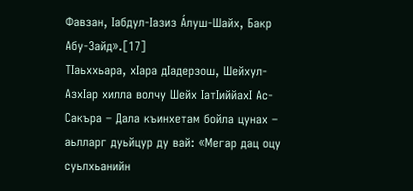Фавзан, Iабдул-Iазиз А́луш-Шайх, Бакр Абу-Зайд».[17]
ТIаьххьара, хIара дIадерзош, Шейхул-АзхIар хилла волчу Шейх IатIиййахI Ас-Сакъра – Дала къинхетам бойла цунах – аьлларг дуьйцур ду вай: «Мегар дац оцу суьлхьанийн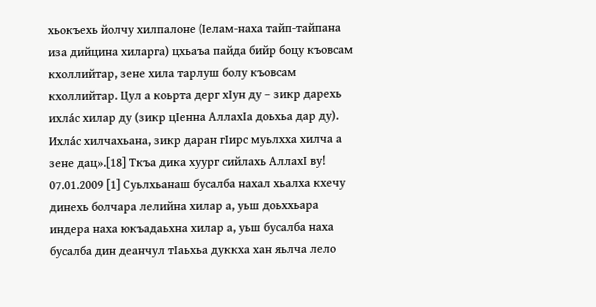хьокъехь йолчу хилпалоне (Iелам-наха тайп-тайпана иза дийцина хиларга) цхьаъа пайда бийр боцу къовсам кхоллийтар, зене хила тарлуш болу къовсам кхоллийтар. Цул а коьрта дерг хIун ду – зикр дарехь ихла́с хилар ду (зикр цIенна АллахIа доьхьа дар ду). Ихла́с хилчахьана, зикр даран гIирс муьлхха хилча а зене дац».[18] Ткъа дика хуург сийлахь АллахI ву!
07.01.2009 [1] Суьлхьанаш бусалба нахал хьалха кхечу динехь болчара лелийна хилар а, уьш доьххьара индера наха юкъадаьхна хилар а, уьш бусалба наха бусалба дин деанчул тIаьхьа дуккха хан яьлча лело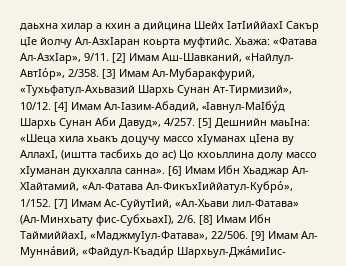даьхна хилар а кхин а дийцина Шейх IатIиййахI Сакър цIе йолчу Ал-АзхIаран коьрта муфтийс. Хьажа: «Фатава Ал-АзхIар», 9/11. [2] Имам Аш-Шавканий, «Найлул-АвтIо́р», 2/358. [3] Имам Ал-Мубаракфурий, «Тухьфатул-Ахьвазий Шархь Сунан Ат-Тирмизий», 10/12. [4] Имам Ал-Iазим-Абадий, «Iавнул-МаIбу́д Шархь Сунан Аби Давуд», 4/257. [5] Дешнийн маьIна: «Шеца хила хьакъ доцучу массо хIуманах цIена ву АллахI, (иштта тасбихь до ас) Цо кхоьллина долу массо хIуманан дукхалла санна». [6] Имам Ибн Хьаджар Ал-ХIайтамий, «Ал-Фатава Ал-ФикъхIиййатул-Кубро́», 1/152. [7] Имам Ас-СуйутIий, «Ал-Хьави лил-Фатава» (Ал-Минхьату фис-СубхьахI), 2/6. [8] Имам Ибн ТаймиййахI, «МаджмуIул-Фатава», 22/506. [9] Имам Ал-Мунна́вий, «Файдул-Къади́р Шархьул-Джа́миIис-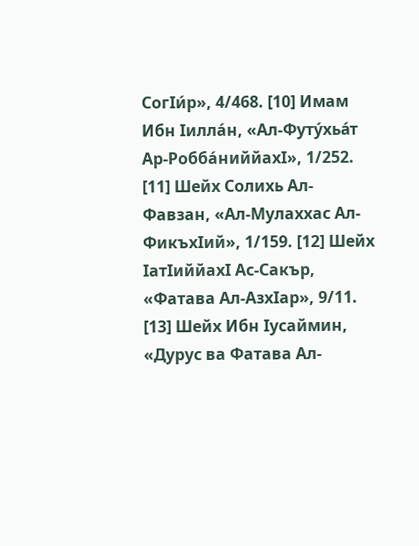СогIи́р», 4/468. [10] Имам Ибн Iилла́н, «Ал-Футу́хьа́т Ар-Робба́ниййахI», 1/252. [11] Шейх Солихь Ал-Фавзан, «Ал-Мулаххас Ал-ФикъхIий», 1/159. [12] Шейх IатIиййахI Ас-Сакър, «Фатава Ал-АзхIар», 9/11. [13] Шейх Ибн Iусаймин, «Дурус ва Фатава Ал-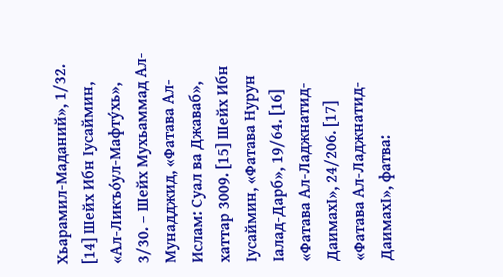Хьарамил-Маданий», 1/32. [14] Шейх Ибн Iусаймин, «Ал-Ликъо́ул-Мафту́хь», 3/30. – Шейх Мухьаммад Ал-Мунадджид, «Фатава Ал-Ислам: Суал ва Джаваб», хаттар 3009. [15] Шейх Ибн Iусаймин, «Фатава Нурун Iалад-Дарб», 19/64. [16] «Фатава Ал-Ладжнатид-ДаимахI», 24/206. [17] «Фатава Ал-Ладжнатид-ДаимахI», фатва: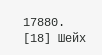17880. [18] Шейх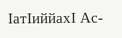IатIиййахI Ас-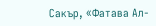Сакър, «Фатава Ал-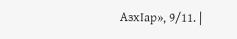АзхIар», 9/11. |